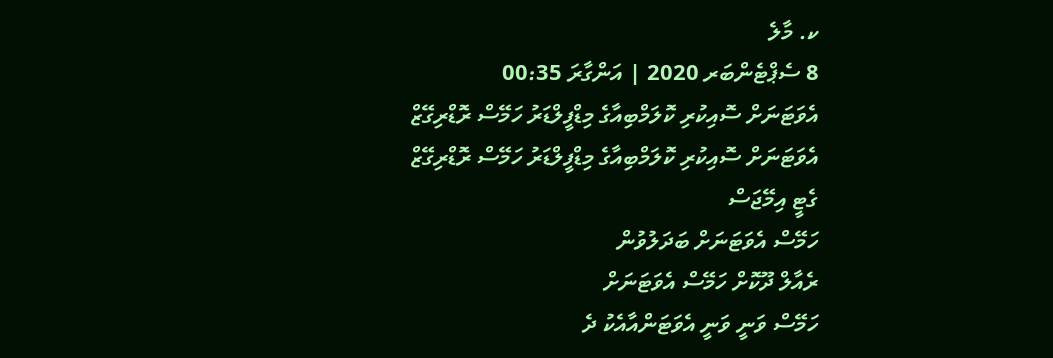ކ. މާލެ
8 ސެޕްޓެންބަރ 2020 | އަންގާރަ 00:35
އެވަޓަނަށް ސޮއިކުރި ކޮލަމްބިއާގެ މިޑްފީލްޑަރު ހަމޭސް ރޮޑްރިގޭޒް
އެވަޓަނަށް ސޮއިކުރި ކޮލަމްބިއާގެ މިޑްފީލްޑަރު ހަމޭސް ރޮޑްރިގޭޒް
ގެޓީ އިމޭޖަސް
ހަމޭސް އެވަޓަނަށް ބަދަލުވުން
ރެއާލް ދޫކޮށް ހަމޭސް އެވަޓަނަށް
ހަމޭސް ވަނީ ވަނީ އެވަޓަންއާއެކު ދެ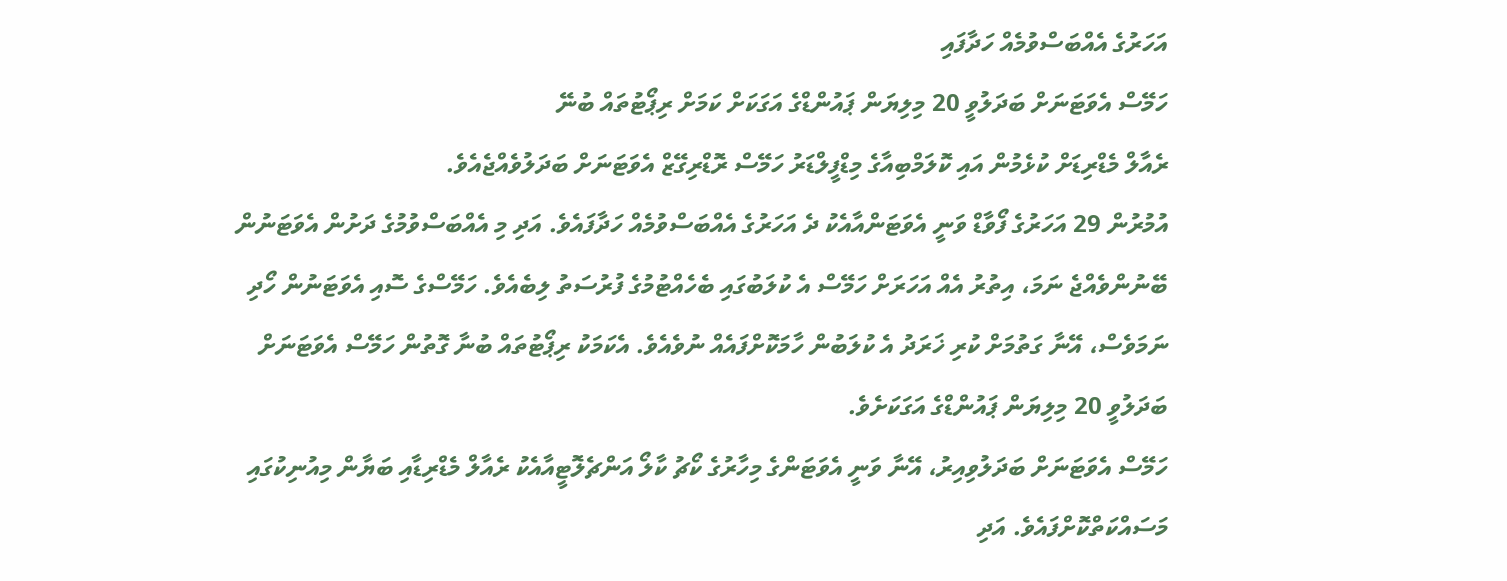އަހަރުގެ އެއްބަސްވުމެއް ހަދާފައި
ހަމޭސް އެވަޓަނަށް ބަދަލުވީ 20 މިލިޔަން ޕައުންޑްގެ އަގަކަށް ކަމަށް ރިޕޯޓުތައް ބުނޭ
ރެއާލް މެޑްރިޑަށް ކުޅެމުން އައި ކޮލަމްބިއާގެ މިޑްފީލްޑަރު ހަމޭސް ރޮޑްރިގޭޒް އެވަޓަނަށް ބަދަލުވެއްޖެއެވެ.
އުމުރުން 29 އަހަރުގެ ފޯވާޑް ވަނީ އެވަޓަންއާއެކު ދެ އަހަރުގެ އެއްބަސްވުމެއް ހަދާފައެވެ. އަދި މި އެއްބަސްވުމުގެ ދަށުން އެވަޓަނުން ބޭނުންވެއްޖެ ނަމަ، އިތުރު އެއް އަހަރަށް ހަމޭސް އެ ކުލަބުގައި ބެހެއްޓުމުގެ ފުރުސަތު ލިބެއެވެ. ހަމޭސްގެ ސޮއި އެވަޓަނުން ހޯދި ނަމަވެސް، އޭނާ ގަތުމަށް ކުރި ޚަރަދު އެ ކުލަބުން ހާމަކޮށްފައެއް ނުވެއެވެ. އެކަމަކު ރިޕޯޓުތައް ބުނާ ގޮތުން ހަމޭސް އެވަޓަނަށް ބަދަލުވީ 20 މިލިޔަން ޕައުންޑްގެ އަގަކަށެވެ.
ހަމޭސް އެވަޓަނަށް ބަދަލުވިއިރު، އޭނާ ވަނީ އެވަޓަންގެ މިހާރުގެ ކޯޗު ކާލޯ އަންޗެލޮޓީއާއެކު ރެއާލް މެޑްރިޑާއި ބަޔާން މިއުނިކުގައި މަސައްކަތްކޮށްފައެވެ. އަދި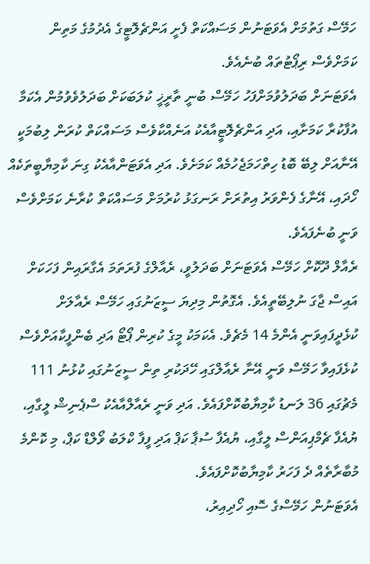ހަމޭސް ގަތުމަށް އެވަޓަނުން މަސައްކަތް ފެށީ އަންޗެލޮޓީގެ އެދުމުގެ މަތިން ކަމަށްވެސް ރިޕޯޓުތައް ބުނެއެވެ.
އެވަޓަނަށް ބަދަލުވުމަށްފަހު ހަމޭސް ބުނީ ތާރީޚީ ކުލަބަކަށް ބަދަލުވެވުމުން އެކަމާ އުފާކުރާ ކަމަށާއި، އަދި އަންޗެލޮޓީއާއެކު އަނެއްކާވެސް މަސައްކަތް ކުރަން ލިބުމަކީ އޭނާއަށް ލިބޭ ބޮޑު ހިތްހަމަޖެހުމެއް ކަމަށެވެ. އަދި އެވަޓަންއާއެކު ގިނަ ކާމިޔާބީތަކެއް ހޯދައި، އޭނާގެ ފެންވަރު އިތުރަށް ރަނގަޅު ކުރުމަށް މަސައްކަތް ކުރާނެ ކަމަށްވެސް ވަނީ ބުނެފައެވެ.
ރެއާލް ދޫކޮށް ހަމޭސް އެވަޓަނަށް ބަދަލުވީ، ރެއާލްގެ ފުރަތަމަ އެގާރައިން ފަހަކަށް އައިސް ޖާގަ ނުލިބޭތީއެވެ. އެގޮތުން މިދިޔަ ސީޒަނުގައި ހަމޭސް ރެއާލަށް ކުޅެދީފައިވަނީ އެންމެ 14 މެޗެވެ. އެކަމަކު މީގެ ކުރިން ޕޯޓޯ އަދި ބެންފީކާއަށްވެސް ކުޅެފައިވާ ހަމޭސް ވަނީ އޭނާ ރެއާލްގައި ހޭދަކުރި ތިން ސީޒަނުގައި ކުޅުނު 111 މެޗުގައި 36 ލަނޑު ކާމިޔާބުކޮށްފައެވެ. އަދި ވަނީ ރެއާލްއާއެކު ސްޕެނިޝް ލީގާއި، ޔުއެފާ ޗެމްޕިއަންސް ލީގާއި، ޔުއެފާ ސުޕާ ކަޕް އަދި ފީފާ ކްލަބު ވޯލްޑް ކަޕް، މި ކޮންމެ މުބާރާތެއް ދެ ފަހަރު ކާމިޔާބުކޮށްފައެވެ.
އެވަޓަނުން ހަމޭސްގެ ސޮއި ހޯދިއިރު،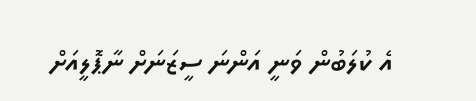އެ ކުލަބުން ވަނީ އަންނަ ސީޒަނަށް ނާޕޮލީއަށް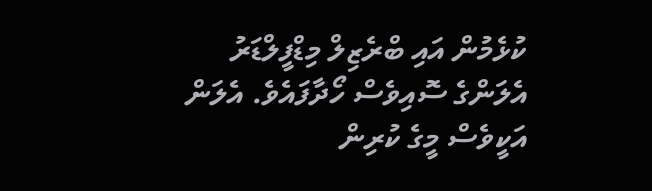ކުޅެމުން އައި ބްރެޒިލް މިޑްފީލްޑަރު އެލަންގެ ސޮއިވެސް ހޯދާފައެވެ. އެލަން އަކީވެސް މީގެ ކުރިން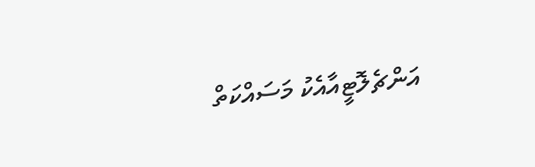އަންޗެލޮޓީއާއެކު މަސައްކަތް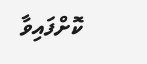ކޮށްފައިވާ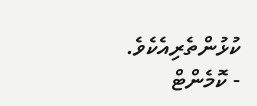ކުޅުންތެރިއެކެވެ.
- ކޮމެންޓް